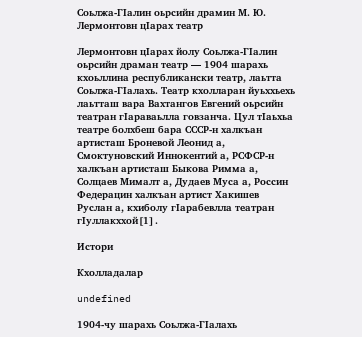Соьлжа-ГӀалин оьрсийн драмин М. Ю. Лермонтовн цӀарах театр

Лермонтовн цӀарах йолу Соьлжа-ГӀалин оьрсийн драман театр — 1904 шарахь кхоьллина республикански театр, лаьтта Соьлжа-ГӀалахь. Театр кхолларан йуьххьехь лаьтташ вара Вахтангов Евгений оьрсийн театран гӀараваьлла говзанча. Цул тӀаьхьа театре болхбеш бара СССР-н халкъан артисташ Броневой Леонид а, Смоктуновский Иннокентий а, РСФСР-н халкъан артисташ Быкова Римма а, Солцаев Мималт а, Дудаев Муса а, Россин Федерацин халкъан артист Хакишев Руслан а, кхиболу гӀарабевлла театран гӀуллакххой[1].

Истори

Кхолладалар

undefined

1904-чу шарахь Соьлжа-ГӀалахь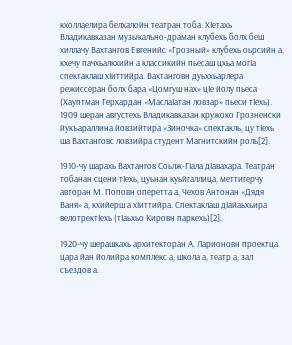кхоллаелира белхалойн театран тоба. ХӀетахь Владикавказан музыкально-драман клубехь болх беш хиллачу Вахтангов Евгенийс «Грозный» клубехь оьрсийн а, кхечу пачхьалкхийн а классикийн пьесаш цхьа могӀа спектаклаш хӀиттийра. Вахтанговн дуьххьарлера режиссеран болх бара «Цомгуш нах» цӀе йолу пьеса (Хауптман Герхардан «МаслаӀатан ловзар» пьеси тӀехь). 1909 шеран августехь Владикавказан кружоко Грозненски йукъараллина йовзийтира «Зиночка» спектакль, цу тӀехь ша Вахтанговс ловзийра студент Магнитскийн роль[2].

1910-чу шарахь Вахтангов Соьлж-ГӀала дӀавахара. Театран тобанан сцени тӀехь, цуьнан куьйгаллица, меттигерчу авторан М. Поповн оперетта а, Чехов Антонан «Дядя Ваня» а, кхийерш а хӀиттийра. Спектаклаш дӀайаьхьира велотректӀехь (тӀаьхьо Кировн паркехь)[2].

1920-чу шерашкахь архитекторан А. Ларионовн проектца цара йан йолийра комплекс а, школа а, театр а, зал съездов а.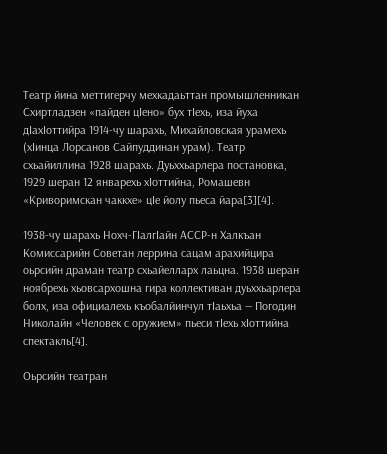Театр йина меттигерчу мехкадаьттан промышленникан Схиртладзен «пайден цӀено» бух тӀехь, иза йуха дӀахӀоттийра 1914-чу шарахь, Михайловская урамехь (хӀинца Лорсанов Сайпуддинан урам). Театр схьайиллина 1928 шарахь. Дуьххьарлера постановка, 1929 шеран 12 январехь хӀоттийна, Ромашевн «Криворимскан чаккхе» цӀе йолу пьеса йара[3][4].

1938-чу шарахь Нохч-ГӀалгӀайн АССР-н Халкъан Комиссарийн Советан леррина сацам арахийцира оьрсийн драман театр схьайелларх лаьцна. 1938 шеран ноябрехь хьовсархошна гира коллективан дуьххьарлера болх, иза официалехь къобалйинчул тӀаьхьа — Погодин Николайн «Человек с оружием» пьеси тӀехь хӀоттийна спектакль[4].

Оьрсийн театран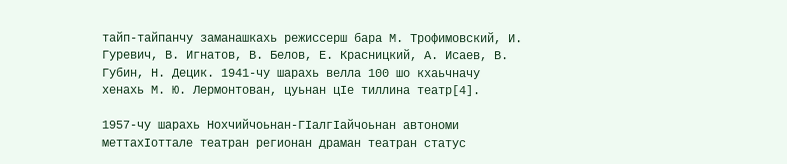тайп-тайпанчу заманашкахь режиссерш бара М. Трофимовский, И. Гуревич, В. Игнатов, В. Белов, Е. Красницкий, А. Исаев, В. Губин, Н. Децик. 1941-чу шарахь велла 100 шо кхаьчначу хенахь М. Ю. Лермонтован, цуьнан цӀе тиллина театр[4].

1957-чу шарахь Нохчийчоьнан-ГӀалгӀайчоьнан автономи меттахӀоттале театран регионан драман театран статус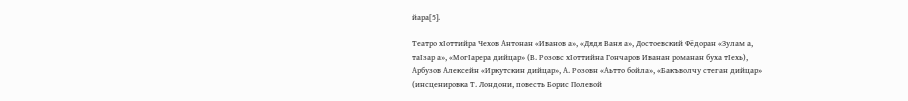йара[5].

Театро хӀоттийра Чехов Антонан «Иванов а», «Дядя Ваня а», Достоевский Фёдоран «Зулам а, таӀзар а», «МогӀарера дийцар» (В. Розовс хӀоттийна Гончаров Иванан романан буха тӀехь), Арбузов Алексейн «Иркутскин дийцар», А. Розовн «Аьтто бойла», «Бакъволчу стеган дийцар» (инсценировка Т. Лондони, повесть Борис Полевой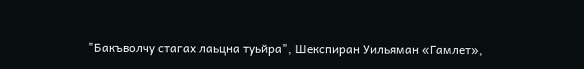"Бакъволчу стагах лаьцна туьйра", Шекспиран Уильяман «Гамлет»,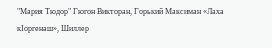"Мария Тюдор" Гюгон Викторан, Горький Максиман «Лаха кӀоргенаш», Шиллер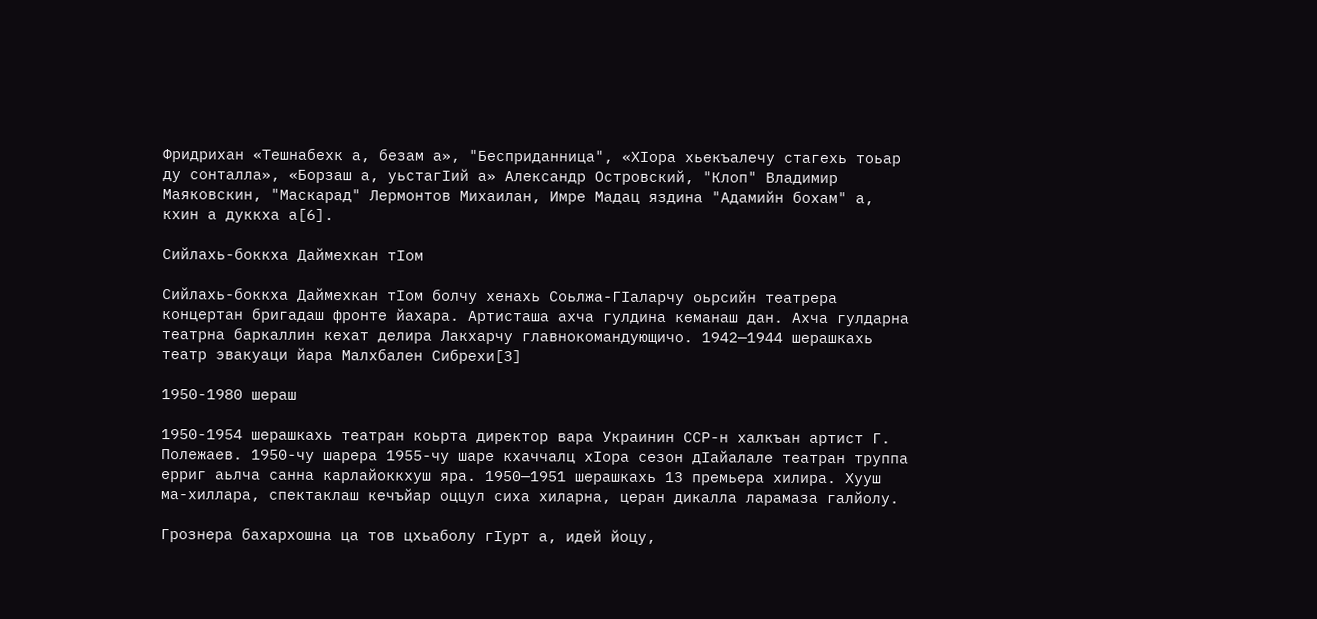Фридрихан «Тешнабехк а, безам а», "Бесприданница", «ХӀора хьекъалечу стагехь тоьар ду сонталла», «Борзаш а, уьстагӀий а» Александр Островский, "Клоп" Владимир Маяковскин, "Маскарад" Лермонтов Михаилан, Имре Мадац яздина "Адамийн бохам" а, кхин а дуккха а[6].

Сийлахь-боккха Даймехкан тӀом

Сийлахь-боккха Даймехкан тӀом болчу хенахь Соьлжа-ГӀаларчу оьрсийн театрера концертан бригадаш фронте йахара. Артисташа ахча гулдина кеманаш дан. Ахча гулдарна театрна баркаллин кехат делира Лакхарчу главнокомандующичо. 1942—1944 шерашкахь театр эвакуаци йара Малхбален Сибрехи[3]

1950-1980 шераш

1950-1954 шерашкахь театран коьрта директор вара Украинин ССР-н халкъан артист Г. Полежаев. 1950-чу шарера 1955-чу шаре кхаччалц хӀора сезон дӀайалале театран труппа ерриг аьлча санна карлайоккхуш яра. 1950—1951 шерашкахь 13 премьера хилира. Хууш ма-хиллара, спектаклаш кечъйар оццул сиха хиларна, церан дикалла ларамаза галйолу.

Грознера бахархошна ца тов цхьаболу гӀурт а, идей йоцу,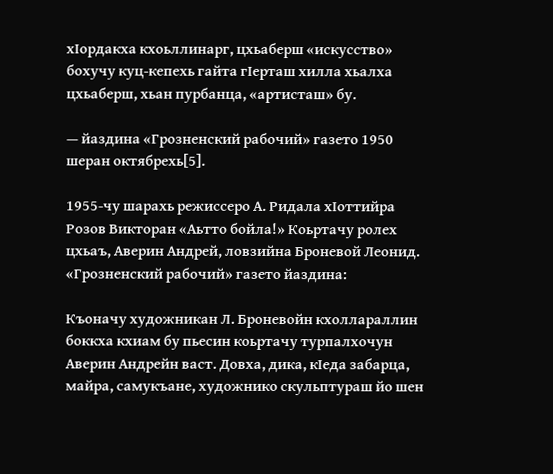хӀордакха кхоьллинарг, цхьаберш «искусство» бохучу куц-кепехь гайта гӀерташ хилла хьалха цхьаберш, хьан пурбанца, «артисташ» бу.

— йаздина «Грозненский рабочий» газето 1950 шеран октябрехь[5].

1955-чу шарахь режиссеро А. Ридала хӀоттийра Розов Викторан «Аьтто бойла!» Коьртачу ролех цхьаъ, Аверин Андрей, ловзийна Броневой Леонид. «Грозненский рабочий» газето йаздина:

Къоначу художникан Л. Броневойн кхоллараллин боккха кхиам бу пьесин коьртачу турпалхочун Аверин Андрейн васт. Довха, дика, кӀеда забарца, майра, самукъане, художнико скульптураш йо шен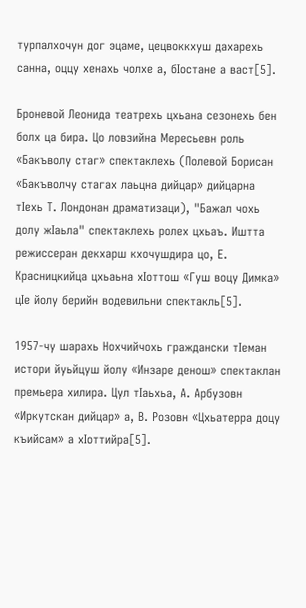турпалхочун дог эцаме, цецвоккхуш дахарехь санна, оццу хенахь чолхе а, бӀостане а васт[5].

Броневой Леонида театрехь цхьана сезонехь бен болх ца бира. Цо ловзийна Мересьевн роль «Бакъволу стаг» спектаклехь (Полевой Борисан «Бакъволчу стагах лаьцна дийцар» дийцарна тӀехь Т. Лондонан драматизаци), "Бажал чохь долу жӀаьла" спектаклехь ролех цхьаъ. Иштта режиссеран декхарш кхочушдира цо, Е. Красницкийца цхьаьна хӀоттош «Гуш воцу Димка» цӀе йолу берийн водевильни спектакль[5].

1957-чу шарахь Нохчийчохь граждански тӀеман истори йуьйцуш йолу «Инзаре денош» спектаклан премьера хилира. Цул тӀаьхьа, А. Арбузовн «Иркутскан дийцар» а, В. Розовн «Цхьатерра доцу къийсам» а хӀоттийра[5].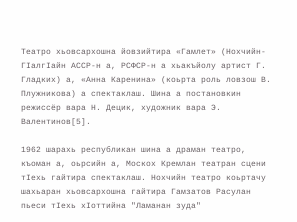Театро хьовсархошна йовзийтира «Гамлет» (Нохчийн-ГӀалгӀайн АССР-н а, РСФСР-н а хьакъйолу артист Г. Гладких) а, «Анна Каренина» (коьрта роль ловзош В. Плужникова) а спектаклаш. Шина а постановкин режиссёр вара Н. Децик, художник вара Э. Валентинов[5].

1962 шарахь республикан шина а драман театро, къоман а, оьрсийн а, Москох Кремлан театран сцени тӀехь гайтира спектаклаш. Нохчийн театро коьртачу шахьаран хьовсархошна гайтира Гамзатов Расулан пьеси тӀехь хӀоттийна "Ламанан зуда"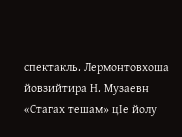спектакль. Лермонтовхоша йовзийтира Н. Музаевн «Стагах тешам» цӀе йолу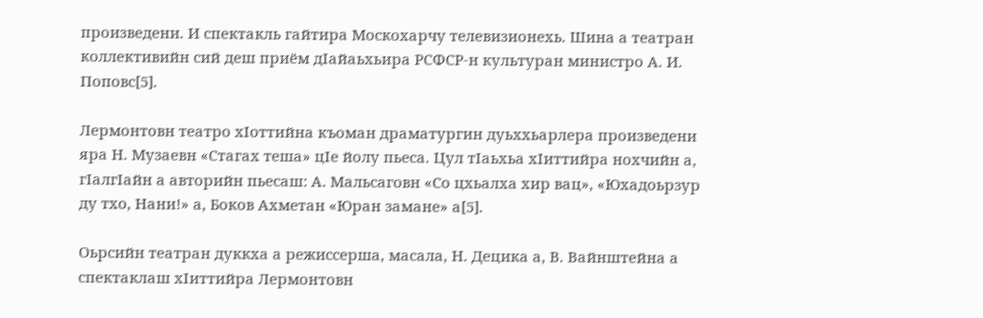произведени. И спектакль гайтира Москохарчу телевизионехь. Шина а театран коллективийн сий деш приём дӀайаьхьира РСФСР-н культуран министро А. И. Поповс[5].

Лермонтовн театро хӀоттийна къоман драматургин дуьххьарлера произведени яра Н. Музаевн «Стагах теша» цӀе йолу пьеса. Цул тӀаьхьа хӀиттийра нохчийн а, гӀалгӀайн а авторийн пьесаш: А. Мальсаговн «Со цхьалха хир вац», «Юхадоьрзур ду тхо, Нани!» а, Боков Ахметан «Юран замане» а[5].

Оьрсийн театран дуккха а режиссерша, масала, Н. Децика а, В. Вайнштейна а спектаклаш хӀиттийра Лермонтовн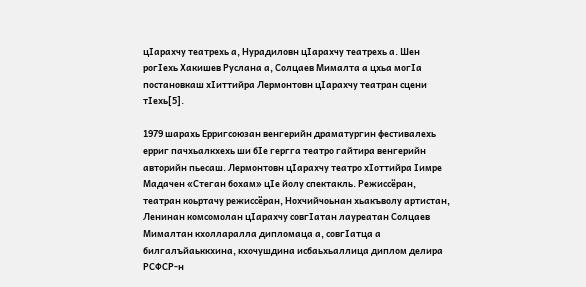цӀарахчу театрехь а, Нурадиловн цӀарахчу театрехь а. Шен рогӀехь Хакишев Руслана а, Солцаев Мималта а цхьа могӀа постановкаш хӀиттийра Лермонтовн цӀарахчу театран сцени тӀехь[5].

1979 шарахь Ерригсоюзан венгерийн драматургин фестивалехь ерриг пачхьалкхехь ши бӀе гергга театро гайтира венгерийн авторийн пьесаш. Лермонтовн цӀарахчу театро хӀоттийра Ӏимре Мадачен «Стеган бохам» цӀе йолу спектакль. Режиссёран, театран коьртачу режиссёран, Нохчийчоьнан хьакъволу артистан, Ленинан комсомолан цӀарахчу совгӀатан лауреатан Солцаев Мималтан кхолларалла дипломаца а, совгӀатца а билгалъйаьккхина, кхочушдина исбаьхьаллица диплом делира РСФСР-н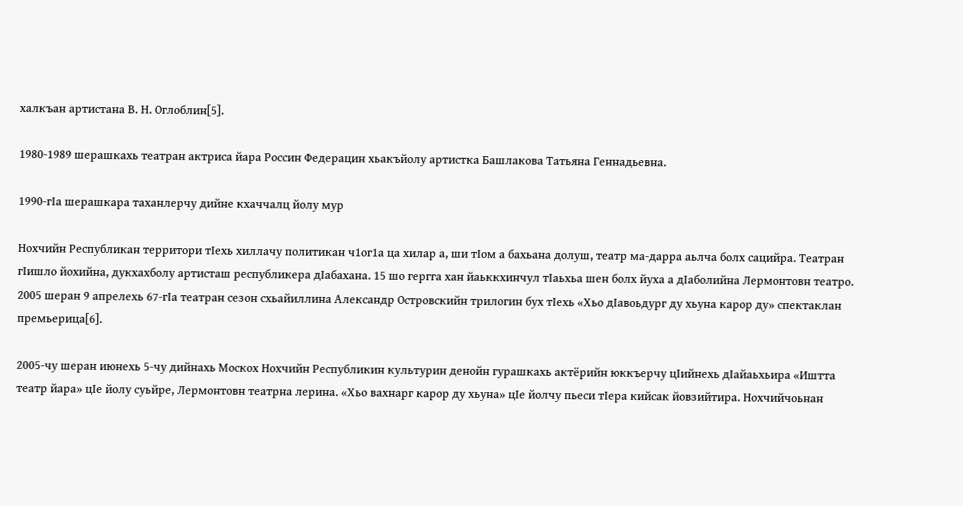халкъан артистана В. Н. Оглоблин[5].

1980-1989 шерашкахь театран актриса йара Россин Федерацин хьакъйолу артистка Башлакова Татьяна Геннадьевна.

1990-гӀа шерашкара таханлерчу дийне кхаччалц йолу мур

Нохчийн Республикан территори тӀехь хиллачу политикан ч1ог1а ца хилар а, ши тӀом а бахьана долуш, театр ма-дарра аьлча болх сацийра. Театран гӀишло йохийна, дукхахболу артисташ республикера дӀабахана. 15 шо гергга хан йаьккхинчул тӀаьхьа шен болх йуха а дӀаболийна Лермонтовн театро. 2005 шеран 9 апрелехь 67-гӀа театран сезон схьайиллина Александр Островскийн трилогин бух тӀехь «Хьо дӀавоьдург ду хьуна карор ду» спектаклан премьерица[6].

2005-чу шеран июнехь 5-чу дийнахь Москох Нохчийн Республикин культурин денойн гурашкахь актёрийн юккъерчу цӀийнехь дӀайаьхьира «Иштта театр йара» цӀе йолу суьйре, Лермонтовн театрна лерина. «Хьо вахнарг карор ду хьуна» цӀе йолчу пьеси тӀера кийсак йовзийтира. Нохчийчоьнан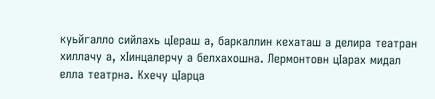куьйгалло сийлахь цӀераш а, баркаллин кехаташ а делира театран хиллачу а, хӀинцалерчу а белхахошна. Лермонтовн цӀарах мидал елла театрна. Кхечу цӀарца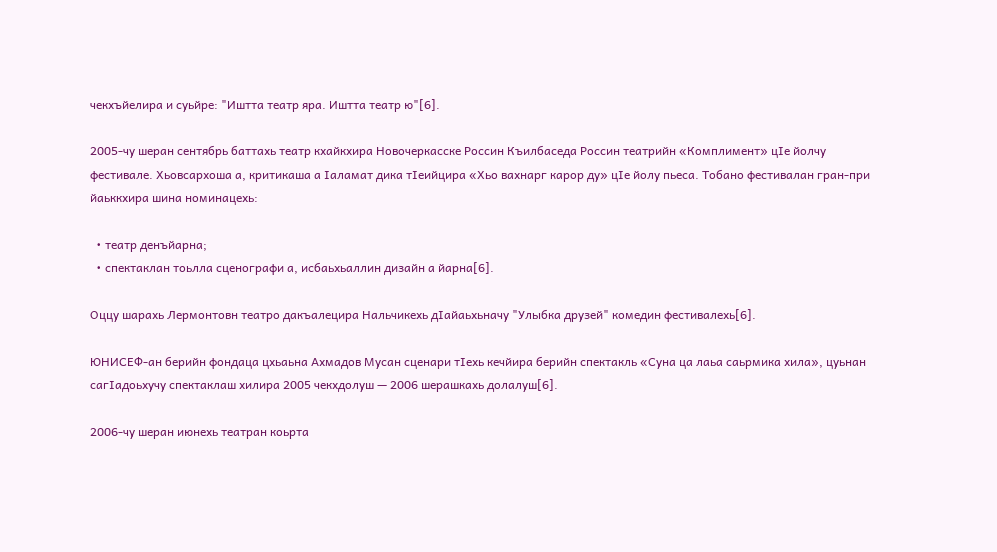чекхъйелира и суьйре: "Иштта театр яра. Иштта театр ю"[6].

2005-чу шеран сентябрь баттахь театр кхайкхира Новочеркасске Россин Къилбаседа Россин театрийн «Комплимент» цӀе йолчу фестивале. Хьовсархоша а, критикаша а Ӏаламат дика тӀеийцира «Хьо вахнарг карор ду» цӀе йолу пьеса. Тобано фестивалан гран-при йаьккхира шина номинацехь:

  • театр денъйарна;
  • спектаклан тоьлла сценографи а, исбаьхьаллин дизайн а йарна[6].

Оццу шарахь Лермонтовн театро дакъалецира Нальчикехь дӀайаьхьначу "Улыбка друзей" комедин фестивалехь[6].

ЮНИСЕФ-ан берийн фондаца цхьаьна Ахмадов Мусан сценари тӀехь кечйира берийн спектакль «Суна ца лаьа саьрмика хила», цуьнан сагӀадоьхучу спектаклаш хилира 2005 чекхдолуш — 2006 шерашкахь долалуш[6].

2006-чу шеран июнехь театран коьрта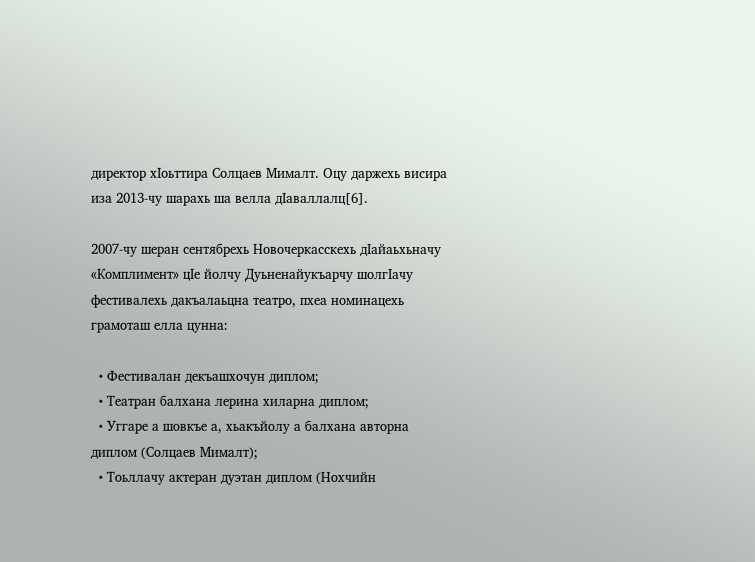директор хӀоьттира Солцаев Мималт. Оцу даржехь висира иза 2013-чу шарахь ша велла дӀаваллалц[6].

2007-чу шеран сентябрехь Новочеркасскехь дӀайаьхьначу «Комплимент» цӀе йолчу Дуьненайукъарчу шолгӀачу фестивалехь дакъалаьцна театро, пхеа номинацехь грамоташ елла цунна:

  • Фестивалан декъашхочун диплом;
  • Театран балхана лерина хиларна диплом;
  • Уггаре а шовкъе а, хьакъйолу а балхана авторна диплом (Солцаев Мималт);
  • Тоьллачу актеран дуэтан диплом (Нохчийн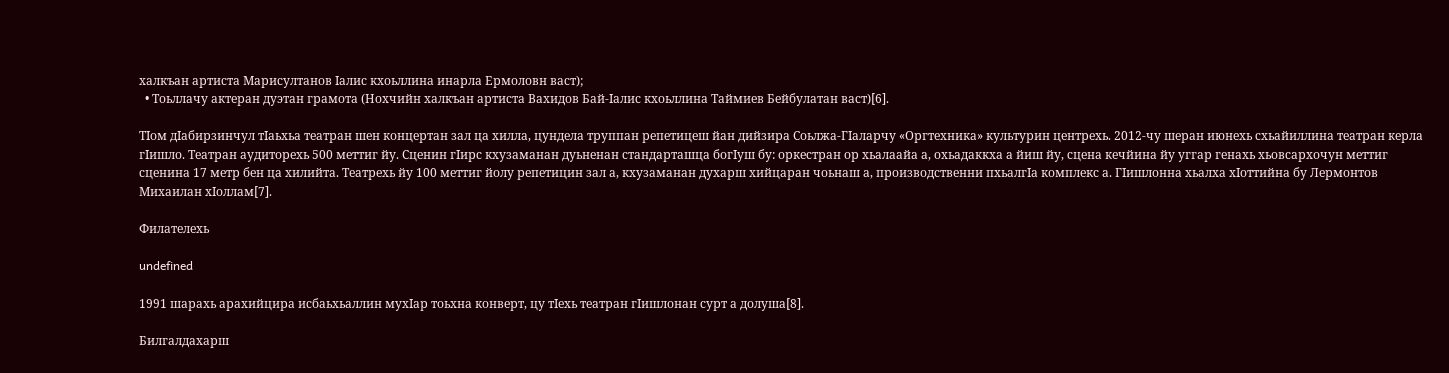халкъан артиста Марисултанов Ӏалис кхоьллина инарла Ермоловн васт);
  • Тоьллачу актеран дуэтан грамота (Нохчийн халкъан артиста Вахидов Бай-Ӏалис кхоьллина Таймиев Бейбулатан васт)[6].

ТӀом дӀабирзинчул тӀаьхьа театран шен концертан зал ца хилла, цундела труппан репетицеш йан дийзира Соьлжа-ГӀаларчу «Оргтехника» культурин центрехь. 2012-чу шеран июнехь схьайиллина театран керла гӀишло. Театран аудиторехь 500 меттиг йу. Сценин гӀирс кхузаманан дуьненан стандарташца богӀуш бу: оркестран ор хьалаайа а, охьадаккха а йиш йу, сцена кечйина йу уггар генахь хьовсархочун меттиг сценина 17 метр бен ца хилийта. Театрехь йу 100 меттиг йолу репетицин зал а, кхузаманан духарш хийцаран чоьнаш а, производственни пхьалгӀа комплекс а. ГӀишлонна хьалха хӀоттийна бу Лермонтов Михаилан хӀоллам[7].

Филателехь

undefined

1991 шарахь арахийцира исбаьхьаллин мухӀар тоьхна конверт, цу тӀехь театран гӀишлонан сурт а долуша[8].

Билгалдахарш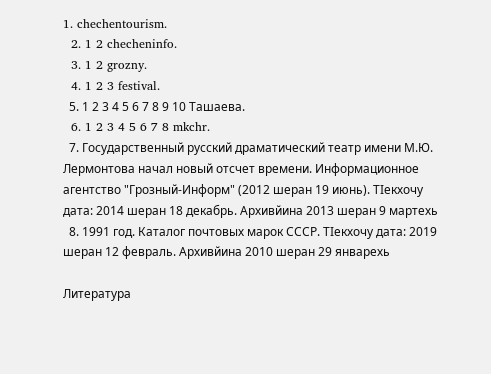1. chechentourism.
  2. 1 2 checheninfo.
  3. 1 2 grozny.
  4. 1 2 3 festival.
  5. 1 2 3 4 5 6 7 8 9 10 Ташаева.
  6. 1 2 3 4 5 6 7 8 mkchr.
  7. Государственный русский драматический театр имени М.Ю. Лермонтова начал новый отсчет времени. Информационное агентство "Грозный-Информ" (2012 шеран 19 июнь). ТӀекхочу дата: 2014 шеран 18 декабрь. Архивйина 2013 шеран 9 мартехь
  8. 1991 год. Каталог почтовых марок СССР. ТӀекхочу дата: 2019 шеран 12 февраль. Архивйина 2010 шеран 29 январехь

Литература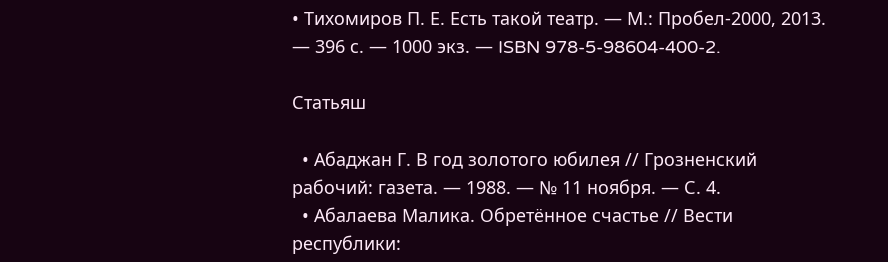• Тихомиров П. Е. Есть такой театр. — М.: Пробел-2000, 2013. — 396 с. — 1000 экз. — ISBN 978-5-98604-400-2.

Статьяш

  • Абаджан Г. В год золотого юбилея // Грозненский рабочий: газета. — 1988. — № 11 ноября. — С. 4.
  • Абалаева Малика. Обретённое счастье // Вести республики: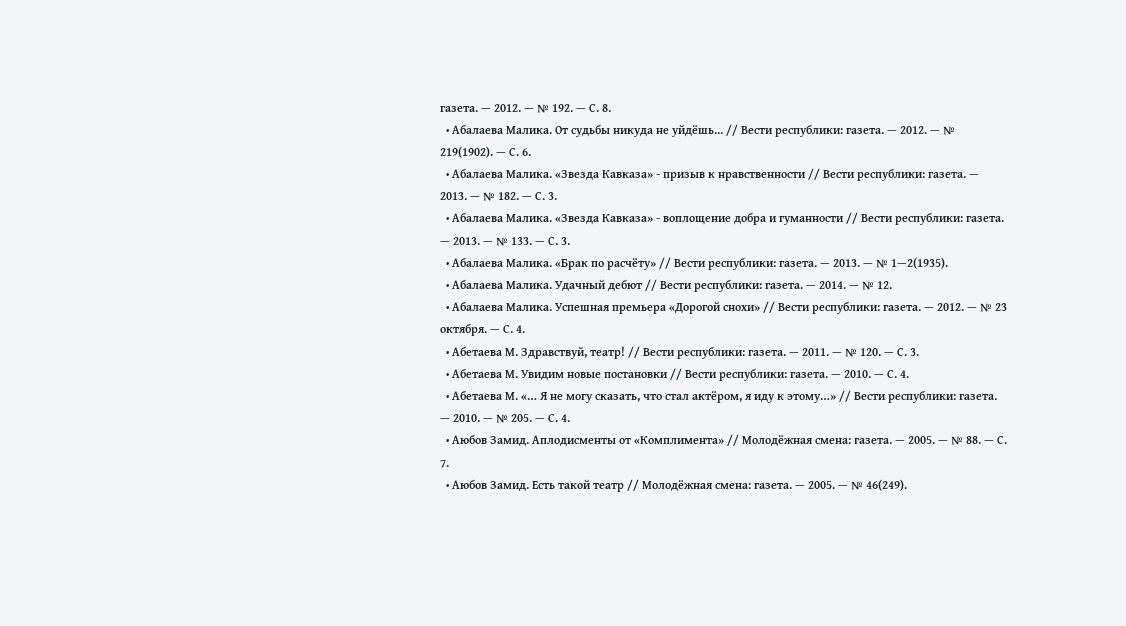газета. — 2012. — № 192. — С. 8.
  • Абалаева Малика. От судьбы никуда не уйдёшь... // Вести республики: газета. — 2012. — № 219(1902). — С. 6.
  • Абалаева Малика. «Звезда Кавказа» - призыв к нравственности // Вести республики: газета. — 2013. — № 182. — С. 3.
  • Абалаева Малика. «Звезда Кавказа» - воплощение добра и гуманности // Вести республики: газета. — 2013. — № 133. — С. 3.
  • Абалаева Малика. «Брак по расчёту» // Вести республики: газета. — 2013. — № 1—2(1935).
  • Абалаева Малика. Удачный дебют // Вести республики: газета. — 2014. — № 12.
  • Абалаева Малика. Успешная премьера «Дорогой снохи» // Вести республики: газета. — 2012. — № 23 октября. — С. 4.
  • Абетаева М. Здравствуй, театр! // Вести республики: газета. — 2011. — № 120. — С. 3.
  • Абетаева М. Увидим новые постановки // Вести республики: газета. — 2010. — С. 4.
  • Абетаева М. «… Я не могу сказать, что стал актёром, я иду к этому…» // Вести республики: газета. — 2010. — № 205. — С. 4.
  • Аюбов Замид. Аплодисменты от «Комплимента» // Молодёжная смена: газета. — 2005. — № 88. — С. 7.
  • Аюбов Замид. Есть такой театр // Молодёжная смена: газета. — 2005. — № 46(249).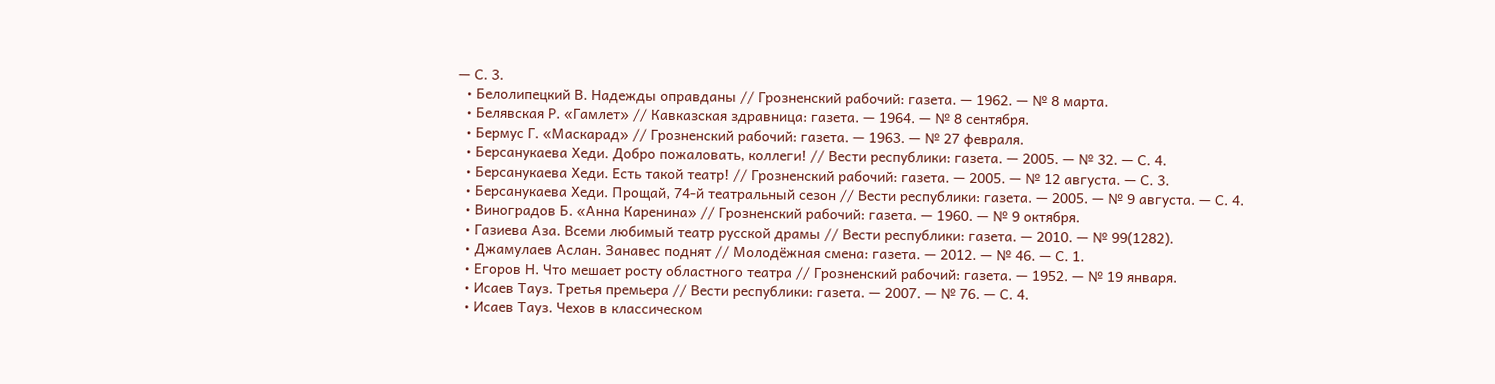— С. 3.
  • Белолипецкий В. Надежды оправданы // Грозненский рабочий: газета. — 1962. — № 8 марта.
  • Белявская Р. «Гамлет» // Кавказская здравница: газета. — 1964. — № 8 сентября.
  • Бермус Г. «Маскарад» // Грозненский рабочий: газета. — 1963. — № 27 февраля.
  • Берсанукаева Хеди. Добро пожаловать, коллеги! // Вести республики: газета. — 2005. — № 32. — С. 4.
  • Берсанукаева Хеди. Есть такой театр! // Грозненский рабочий: газета. — 2005. — № 12 августа. — С. 3.
  • Берсанукаева Хеди. Прощай, 74-й театральный сезон // Вести республики: газета. — 2005. — № 9 августа. — С. 4.
  • Виноградов Б. «Анна Каренина» // Грозненский рабочий: газета. — 1960. — № 9 октября.
  • Газиева Аза. Всеми любимый театр русской драмы // Вести республики: газета. — 2010. — № 99(1282).
  • Джамулаев Аслан. Занавес поднят // Молодёжная смена: газета. — 2012. — № 46. — С. 1.
  • Егоров Н. Что мешает росту областного театра // Грозненский рабочий: газета. — 1952. — № 19 января.
  • Исаев Тауз. Третья премьера // Вести республики: газета. — 2007. — № 76. — С. 4.
  • Исаев Тауз. Чехов в классическом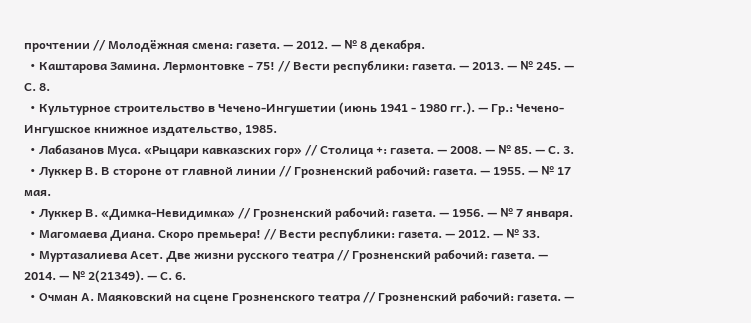прочтении // Молодёжная смена: газета. — 2012. — № 8 декабря.
  • Каштарова Замина. Лермонтовке - 75! // Вести республики: газета. — 2013. — № 245. — С. 8.
  • Культурное строительство в Чечено-Ингушетии (июнь 1941 - 1980 гг.). — Гр.: Чечено-Ингушское книжное издательство, 1985.
  • Лабазанов Муса. «Рыцари кавказских гор» // Столица +: газета. — 2008. — № 85. — С. 3.
  • Луккер В. В стороне от главной линии // Грозненский рабочий: газета. — 1955. — № 17 мая.
  • Луккер В. «Димка-Невидимка» // Грозненский рабочий: газета. — 1956. — № 7 января.
  • Магомаева Диана. Скоро премьера! // Вести республики: газета. — 2012. — № 33.
  • Муртазалиева Асет. Две жизни русского театра // Грозненский рабочий: газета. — 2014. — № 2(21349). — С. 6.
  • Очман А. Маяковский на сцене Грозненского театра // Грозненский рабочий: газета. —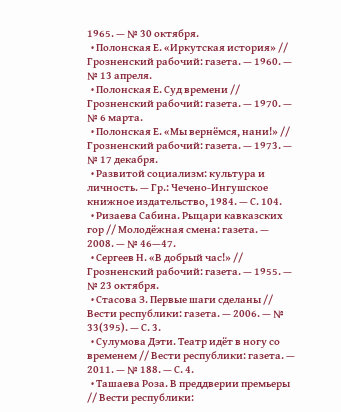1965. — № 30 октября.
  • Полонская Е. «Иркутская история» // Грозненский рабочий: газета. — 1960. — № 13 апреля.
  • Полонская Е. Суд времени // Грозненский рабочий: газета. — 1970. — № 6 марта.
  • Полонская Е. «Мы вернёмся, нани!» // Грозненский рабочий: газета. — 1973. — № 17 декабря.
  • Развитой социализм: культура и личность. — Гр.: Чечено-Ингушское книжное издательство, 1984. — С. 104.
  • Ризаева Сабина. Рыцари кавказских гор // Молодёжная смена: газета. — 2008. — № 46—47.
  • Сергеев Н. «В добрый час!» // Грозненский рабочий: газета. — 1955. — № 23 октября.
  • Стасова З. Первые шаги сделаны // Вести республики: газета. — 2006. — № 33(395). — С. 3.
  • Сулумова Дэти. Театр идёт в ногу со временем // Вести республики: газета. — 2011. — № 188. — С. 4.
  • Ташаева Роза. В преддверии премьеры // Вести республики: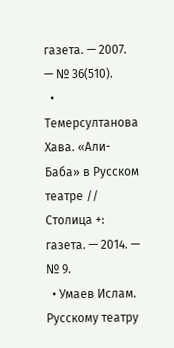газета. — 2007. — № 36(510).
  • Темерсултанова Хава. «Али-Баба» в Русском театре // Столица +: газета. — 2014. — № 9.
  • Умаев Ислам. Русскому театру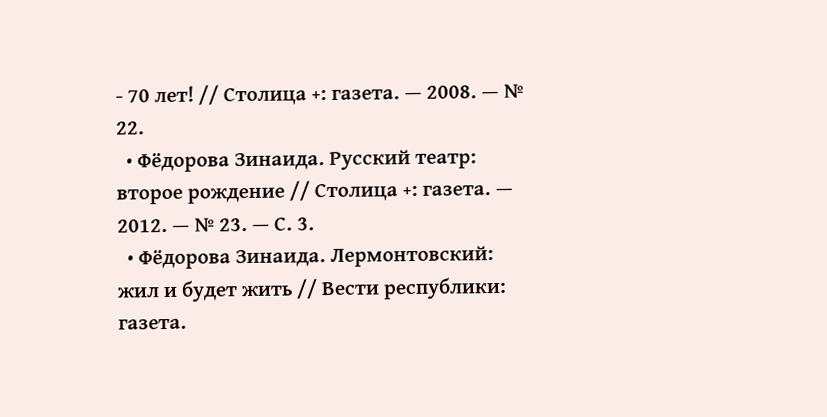- 70 лет! // Столица +: газета. — 2008. — № 22.
  • Фёдорова Зинаида. Русский театр: второе рождение // Столица +: газета. — 2012. — № 23. — С. 3.
  • Фёдорова Зинаида. Лермонтовский: жил и будет жить // Вести республики: газета.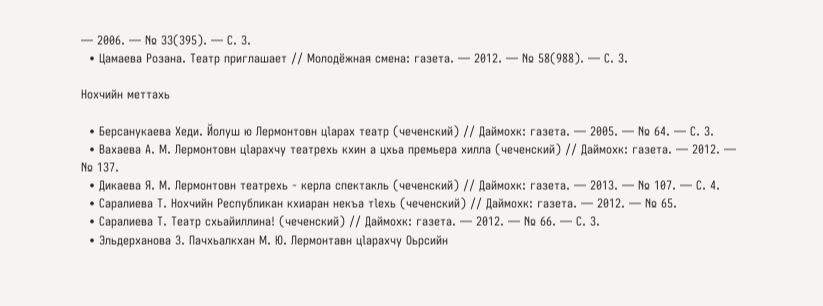— 2006. — № 33(395). — С. 3.
  • Цамаева Розана. Театр приглашает // Молодёжная смена: газета. — 2012. — № 58(988). — С. 3.

Нохчийн меттахь

  • Берсанукаева Хеди. Йолуш ю Лермонтовн цӏарах театр (чеченский) // Даймохк: газета. — 2005. — № 64. — С. 3.
  • Вахаева А. М. Лермонтовн цӏарахчу театрехь кхин а цхьа премьера хилла (чеченский) // Даймохк: газета. — 2012. — № 137.
  • Дикаева Я. М. Лермонтовн театрехь - керла спектакль (чеченский) // Даймохк: газета. — 2013. — № 107. — С. 4.
  • Саралиева Т. Нохчийн Республикан кхиаран некъа тӏехь (чеченский) // Даймохк: газета. — 2012. — № 65.
  • Саралиева Т. Театр схьайиллина! (чеченский) // Даймохк: газета. — 2012. — № 66. — С. 3.
  • Эльдерханова З. Пачхьалкхан М. Ю. Лермонтавн цӏарахчу Оьрсийн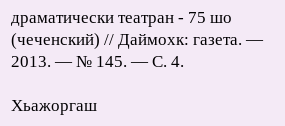драматически театран - 75 шо (чеченский) // Даймохк: газета. — 2013. — № 145. — С. 4.

Хьажоргаш